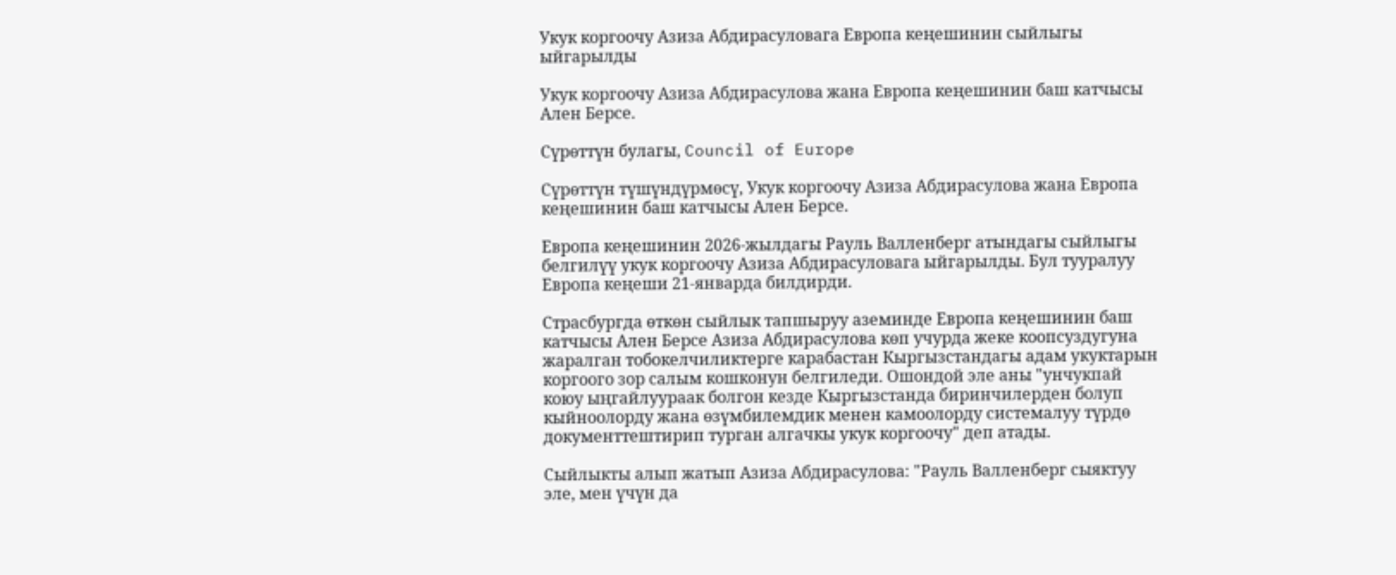Укук коргоочу Азиза Абдирасуловага Европа кеңешинин сыйлыгы ыйгарылды

Укук коргоочу Азиза Абдирасулова жана Европа кеңешинин баш катчысы Ален Берсе.

Сүрөттүн булагы, Council of Europe

Сүрөттүн түшүндүрмөсү, Укук коргоочу Азиза Абдирасулова жана Европа кеңешинин баш катчысы Ален Берсе.

Европа кеңешинин 2026-жылдагы Рауль Валленберг атындагы сыйлыгы белгилүү укук коргоочу Азиза Абдирасуловага ыйгарылды. Бул тууралуу Европа кеңеши 21-январда билдирди.

Страсбургда өткөн сыйлык тапшыруу аземинде Европа кеңешинин баш катчысы Ален Берсе Азиза Абдирасулова көп учурда жеке коопсуздугуна жаралган тобокелчиликтерге карабастан Кыргызстандагы адам укуктарын коргоого зор салым кошконун белгиледи. Ошондой эле аны "унчукпай коюу ыңгайлуураак болгон кезде Кыргызстанда биринчилерден болуп кыйноолорду жана өзүмбилемдик менен камоолорду системалуу түрдө документтештирип турган алгачкы укук коргоочу" деп атады.

Сыйлыкты алып жатып Азиза Абдирасулова: "Рауль Валленберг сыяктуу эле, мен үчүн да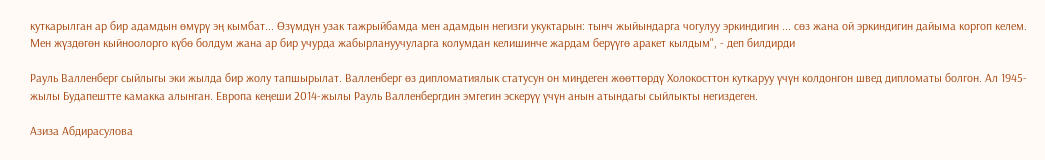куткарылган ар бир адамдын өмүрү эң кымбат... Өзүмдүн узак тажрыйбамда мен адамдын негизги укуктарын: тынч жыйындарга чогулуу эркиндигин ... сөз жана ой эркиндигин дайыма коргоп келем. Мен жүздөгөн кыйноолорго күбө болдум жана ар бир учурда жабырлануучуларга колумдан келишинче жардам берүүгө аракет кылдым", - деп билдирди

Рауль Валленберг сыйлыгы эки жылда бир жолу тапшырылат. Валленберг өз дипломатиялык статусун он миңдеген жөөттөрдү Холокосттон куткаруу үчүн колдонгон швед дипломаты болгон. Ал 1945-жылы Будапештте камакка алынган. Европа кеңеши 2014-жылы Рауль Валленбергдин эмгегин эскерүү үчүн анын атындагы сыйлыкты негиздеген.

Азиза Абдирасулова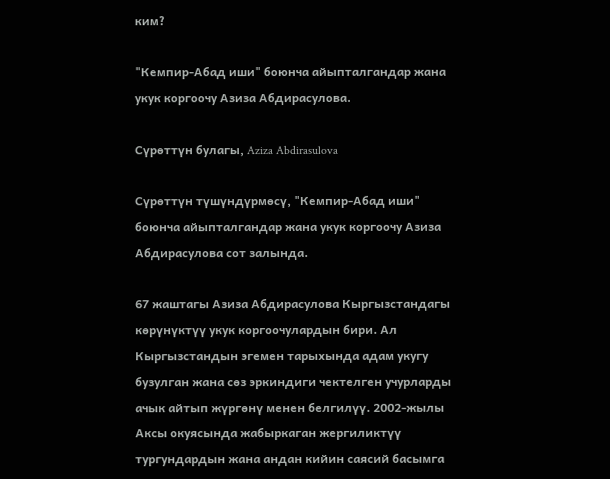ким?

"Кемпир-Абад иши" боюнча айыпталгандар жана укук коргоочу Азиза Абдирасулова.

Сүрөттүн булагы, Aziza Abdirasulova

Сүрөттүн түшүндүрмөсү, "Кемпир-Абад иши" боюнча айыпталгандар жана укук коргоочу Азиза Абдирасулова сот залында.

67 жаштагы Азиза Абдирасулова Кыргызстандагы көрүнүктүү укук коргоочулардын бири. Ал Кыргызстандын эгемен тарыхында адам укугу бузулган жана сөз эркиндиги чектелген учурларды ачык айтып жүргөнү менен белгилүү. 2002-жылы Аксы окуясында жабыркаган жергиликтүү тургундардын жана андан кийин саясий басымга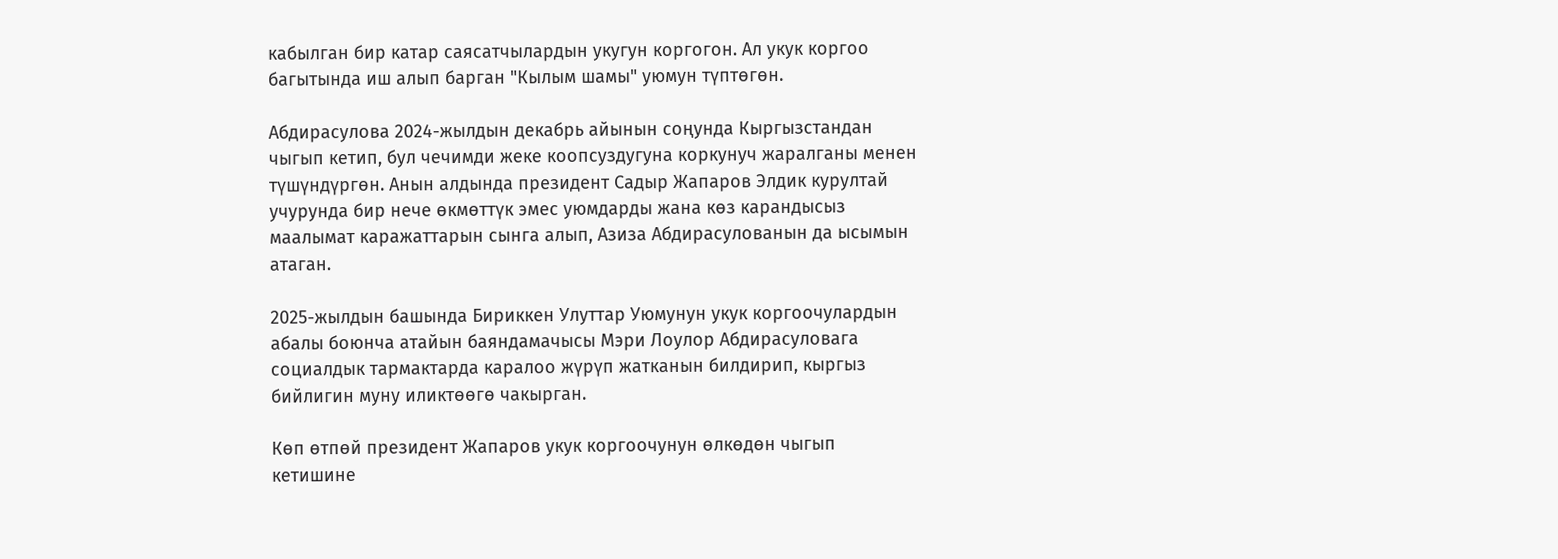кабылган бир катар саясатчылардын укугун коргогон. Ал укук коргоо багытында иш алып барган "Кылым шамы" уюмун түптөгөн.

Абдирасулова 2024-жылдын декабрь айынын соңунда Кыргызстандан чыгып кетип, бул чечимди жеке коопсуздугуна коркунуч жаралганы менен түшүндүргөн. Анын алдында президент Садыр Жапаров Элдик курултай учурунда бир нече өкмөттүк эмес уюмдарды жана көз карандысыз маалымат каражаттарын сынга алып, Азиза Абдирасулованын да ысымын атаган.

2025-жылдын башында Бириккен Улуттар Уюмунун укук коргоочулардын абалы боюнча атайын баяндамачысы Мэри Лоулор Абдирасуловага социалдык тармактарда каралоо жүрүп жатканын билдирип, кыргыз бийлигин муну иликтөөгө чакырган.

Көп өтпөй президент Жапаров укук коргоочунун өлкөдөн чыгып кетишине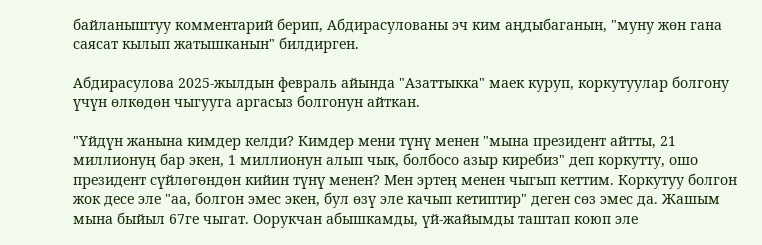байланыштуу комментарий берип, Абдирасулованы эч ким аңдыбаганын, "муну жөн гана саясат кылып жатышканын" билдирген.

Абдирасулова 2025-жылдын февраль айында "Азаттыкка" маек куруп, коркутуулар болгону үчүн өлкөдөн чыгууга аргасыз болгонун айткан.

"Үйдүн жанына кимдер келди? Кимдер мени түнү менен "мына президент айтты, 21 миллионуң бар экен, 1 миллионун алып чык, болбосо азыр киребиз" деп коркутту, ошо президент сүйлөгөндөн кийин түнү менен? Мен эртең менен чыгып кеттим. Коркутуу болгон жок десе эле "аа, болгон эмес экен, бул өзү эле качып кетиптир" деген сөз эмес да. Жашым мына быйыл 67ге чыгат. Оорукчан абышкамды, үй-жайымды таштап коюп эле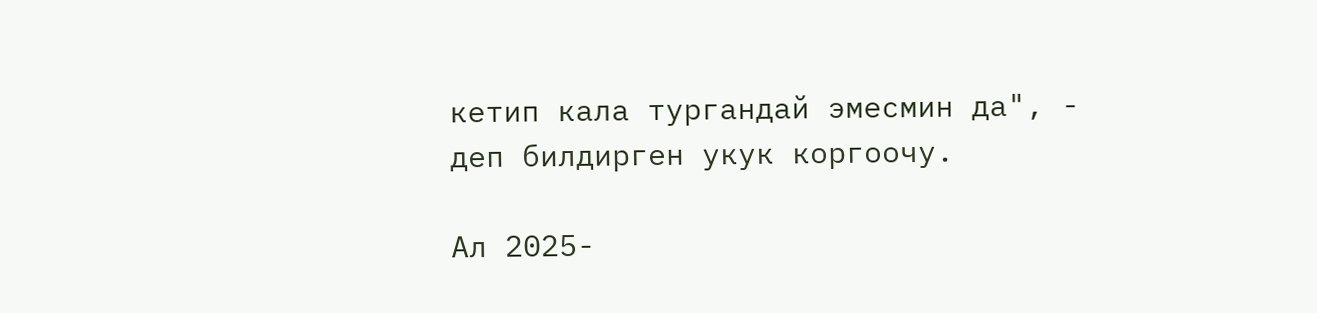кетип кала тургандай эмесмин да", - деп билдирген укук коргоочу.

Ал 2025-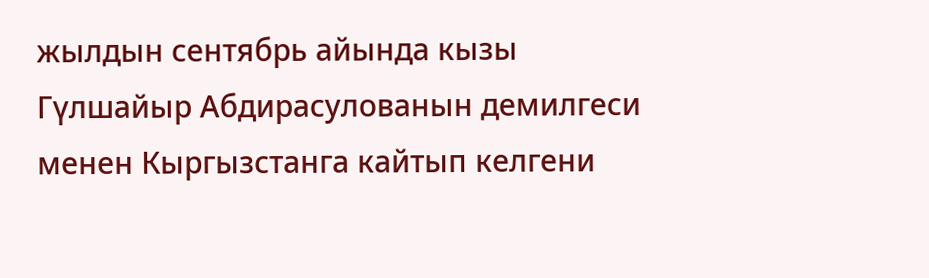жылдын сентябрь айында кызы Гүлшайыр Абдирасулованын демилгеси менен Кыргызстанга кайтып келгени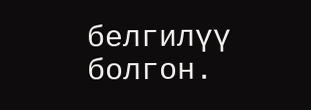белгилүү болгон.